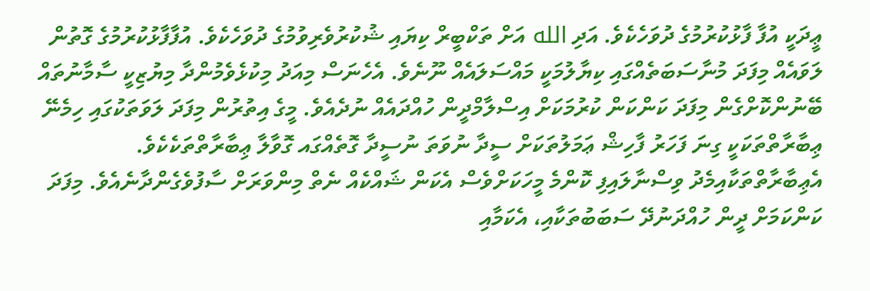ޢީދަކީ އުފާ ފާޅުކުރުމުގެ ދުވަހެކެވެ. އަދި الله އަށް ތަކްބީރް ކިޔައި ޝުކުރުވެރިވުމުގެ ދުވަހެކެވެ. އުފާފާޅުކުރުމުގެ ގޮތުން ލަވައެއް މިފަދަ މުނާސަބަތެއްގައި ކިޔާލުމަކީ މައްސަލައެއް ނޫނެވެ. އެހެނަސް މިއަދު މިކުޅެވެމުންދާ މިޔުޒިކީ ސާމާނުތައް ބޭނުންކޮށްގެން މިފަދަ ކަންކަން ކުރުމަކަށް އިސްލާމްދީން ހުއްދައެއް ނުދެއެވެ. މީގެ އިތުރުން މިފަދަ ލަވަތަކުގައި ހިމެނޭ ޢިބާރާތްތަކަކީ ގިނަ ފަހަރު ފާހިޝް ޢަމަލުތަކަށް ސީދާ ނުވަތަ ނުސީދާ ގޮތެއްގައ ގޮވާލާ ޢިބާރާތްތަކެކެވެ. އެޢިބާރާތްތަކާއިމެދު ވިސްނާލައިފި ކޮންމެ މީހަކަށްވެސް އެކަން ޝައްކެއް ނެތް މިންވަރަށް ސާފުވެގެންދާނެއެވެ. މިފަދަ ކަންކަމަށް ދީން ހުއްދަނުދޭ ސަބަބުތަކާއި، އެކަމާއި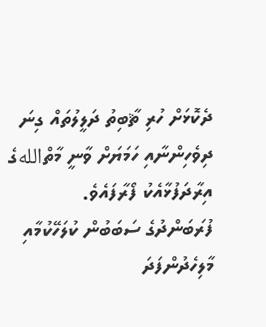ދެކޮޅަށް ހުރި ޘާބިތު ދަލީލުތައް ގިނަ ދިވެހިންނާއި ހަމަޔަށް ވާނީ މާތްاللهގެ އިރާދަފުޅާއެކު ފޯރާފައެވެ.
ފުރަބަންދުގެ ސަބަބުން ކުލަހޭކުމާއި މާލިހެދުންފަދަ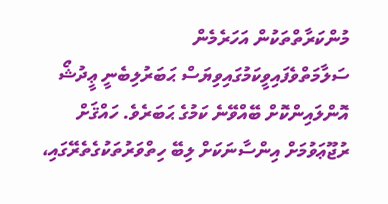މުންކަރާތްތަކުން އަހަރެމެން ސަލާމަތްވެފައިވީކަމުގައިވިޔަސް ޙަބަރުލިބެނީ ޢީދުޝޯ އޮންލައިންކޮށް ބޭއްވޭނެ ކަމުގެ ޙަބަރެވެ. ހައްޤަށް ރުޖޫޢަވުމަށް އިންސާނަކަށް ލިބޭ ހިތްވަރުތަކުގެތެރޭގައި،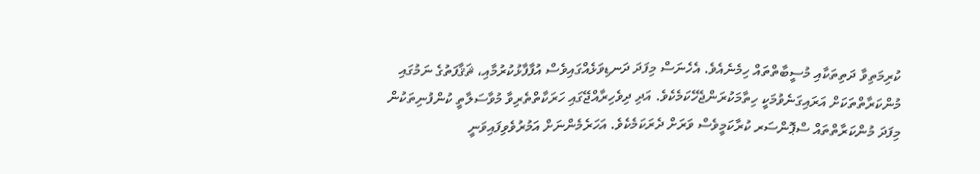ކުރިމަތިވާ ދަތިތަކާއި މުސީބާތްތައް ހިމެނެއެވެ. އެހެނަސް މިފަދަ ދަނޑިވަޅެއްގައިވެސް އުފާފާޅުކުރުމާއި، ޘަޤާފަތުގެ ނަމުގައި މުންކަރާތްތަކަށް އަރައިގަނެވުމަކީ ހިތާމަކުރަންޖެހޭކަމެކެވެ. އަދި ދިވެހިރާއްޖޭގައި ހަރަކާތްތެރިވާ މުވާސަލާތީ ކުންފުނިތަކުން މިފަދަ މުންކަރާތްތައް ސްޕޮންސަރ ކުރާކަމީވެސް ވަރަށް ދެރަކަމެކެވެ. އަހަރެމެންނަށް އަމުރުވެވިފައިވަނީ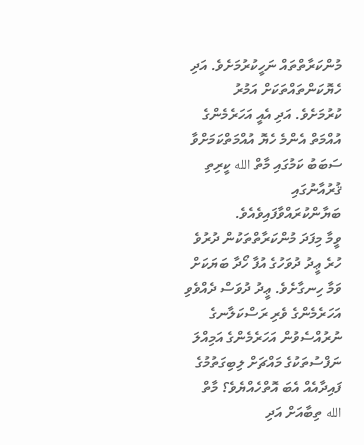މުންކަރާތްތައް ނަހީކުރުމަށެވެ. އަދި ހެޔޮކަންތައްތަކަށް އަމުރު ކުރުމަށެވެ. އަދި އެއީ އަހަރެމެންގެ އުއްމަތް އެންމެ ހެޔޮ އުއްމަތްކަމަށްވާ ސަބަބު ކަމުގައި މާތް الله ކީރިތި ޤުރުއާނުގައި ބަޔާންކުރައްވާފައިވެއެވެ.
ވީމާ މިފަދަ މުންކަރާތްތަކުން ދުރުވެ ހުރެ ޢީދު ދުވަހުގެ އުފާ ހޯދާ ބަޔަކަށް ވަމާ ހިނގާށެވެ. ޢީދު ދުވަސް ދެއްވެވި އަހަރެމެންގެ ވެރި ރަސްކަލާނގެ ނުރުއްސެވުން އަހަރެމެންގެ އަމިއްލަ ނަފްސުތަކުގެ މައްޗަށް ލިބިގަތުމުގެ ފައިދާއެއް އެބަ އޮތްހެއްޔެވެ؟ މާތް الله ތިބާއަށް އަދި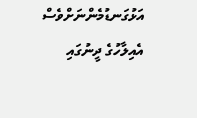އަޅުގަނޑުމެންނަށްވެސް އެއިލާހުގެ ދީނުގައި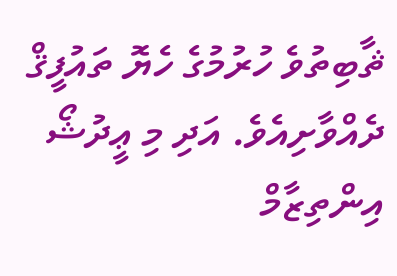ޘާބިތުވެ ހުރުމުގެ ހެޔޮ ތައުފީޤް ދެއްވާށިއެވެ. އަދި މި ޢީދުޝޯ އިންތިޒާމް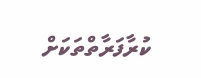ކުރާފަރާތްތަކަށް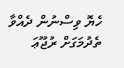ހެޔޮ ވިސްނުން ދެއްވާ ތެދުމަގަށް ރުޖޫޢަ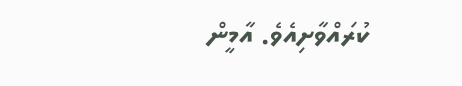ކުރައްވާށިއެވެ. އާމީން